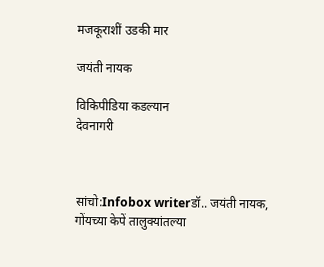मजकूराशीं उडकी मार

जयंती नायक

विकिपीडिया कडल्यान
देवनागरी



सांचो:Infobox writerडॉ.. जयंती नायक, गोंयच्या केपें तालुक्यांतल्या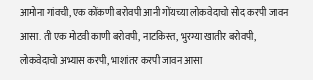आमोना गांवची, एक कोंकणी बरोवपी आनी गोंयच्या लोकवेदाचो सोद करपी जावन आसा. ती एक मोटवी काणी बरोवपी, नाटकिस्त, भुरग्या खातीर बरोवपी, लोकवेदाचो अभ्यास करपी, भाशांतर करपी जावन आसा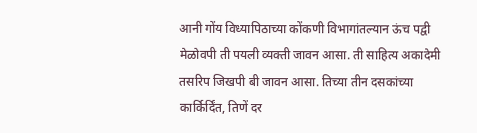आनी गोंय विध्यापिठाच्या कोंकणी विभागांतल्यान ऊंच पद्वी मेळोवपी ती पयली व्यक्ती जावन आसा. ती साहित्य अकादेमी तसरिप जिखपी बी जावन आसा. तिच्या तीन दसकांच्या कार्किर्दिंत, तिणें दर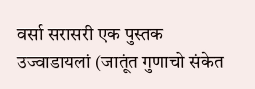वर्सा सरासरी एक पुस्तक उज्वाडायलां (जातूंत गुणाचो संकेत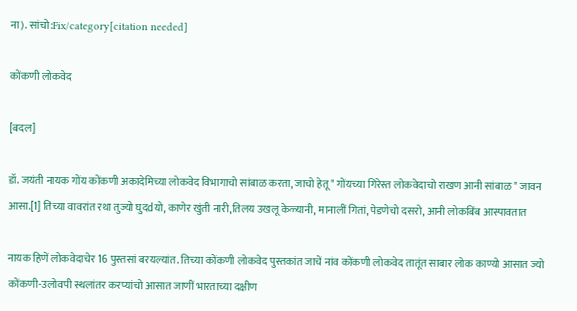ना). सांचो:Fix/category[citation needed]

कोंकणी लोकवेद

[बदल]

डॉ. जयंती नायक गोंय कोंकणी अकादेमिच्या लोकवेद विभागाचो सांबाळ करता, जाचो हेतू " गोंयच्या गिरेस्त लोकवेदाचो राखण आनी सांबाळ " जावन आसा.[1] तिच्या वावरांत रथा तुज्यो घुदdयो, काणेर खुंती नारी,तिलय उखलू केळ्यानी, मानालीं गितां, पेडणेचो दसरो, आनी लोकबिंब आस्पावतात

नायक हिणें लोकवेदाचेर 16 पुस्तसां बरयल्यांत. तिच्या कोंकणी लोकवेद पुस्तकांत जाचें नांव कोंकणी लोकवेद तातूंत साबार लोक काण्यो आसात ज्यो कोंकणी-उलोवपी स्थलांतर करप्यांचो आसात जाणीं भारताच्या दक्षीण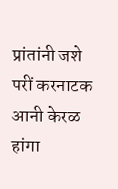प्रांतांनी जशे परीं करनाटक आनी केरळ हांगा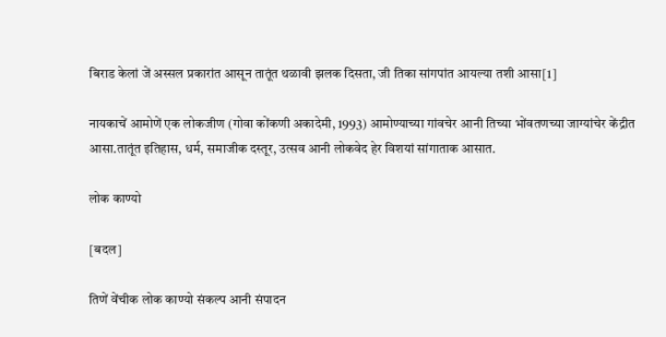बिराड केलां जें अस्सल प्रकारांत आसून तातूंत थळावी झलक दिसता, जी तिका सांगपांत आयल्या तशी आसा[1]

नायकाचें आमोणें एक लोकजीण (गोवा कोंकणी अकादेमी, 1993) आमोण्याच्या गांवचेर आनी तिच्या भोंवतणच्या जाग्यांचेर केंद्रीत आसा.तातूंत इतिहास, धर्म, समाजीक दस्तूर, उत्सव आनी लोकवेद हेर विशयां सांगाताक आसात.

लोक काण्यो

[बदल]

तिणें वेंचीक लोक काण्यो संकल्प आनी संपादन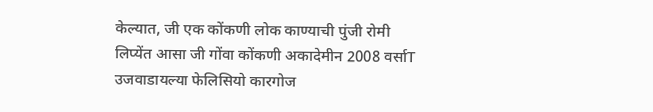केल्यात, जी एक कोंकणी लोक काण्याची पुंजी रोमी लिप्येंत आसा जी गोंवा कोंकणी अकादेमीन 2008 वर्साT उजवाडायल्या फेलिसियो कारगोज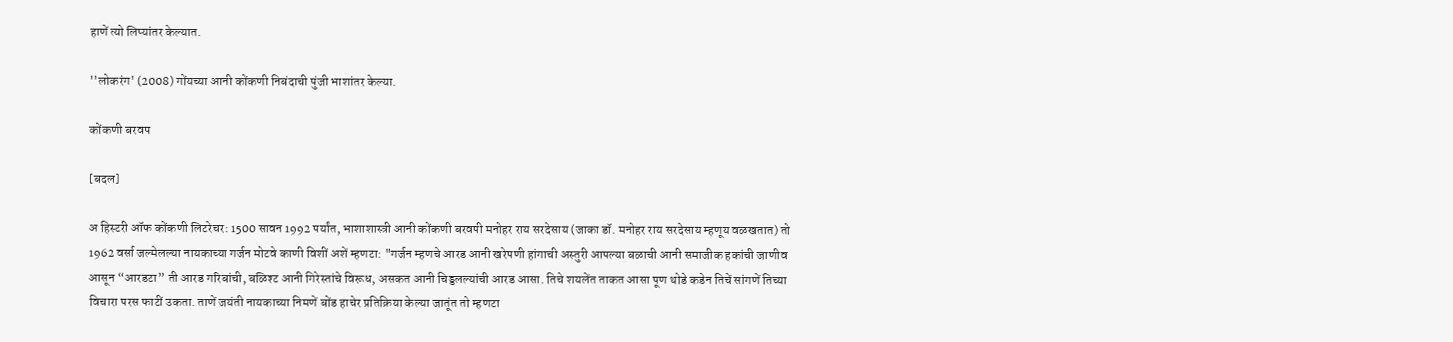हाणें त्यो लिप्यांतर केल्यात.

''लोकरंग' (2008) गोंयच्या आनी कोंकणी निबंदाची पुंजी भाशांतर केल्या.

कोंकणी बरवप

[बदल]

अ हिस्टरी ऑफ कोंकणी लिटरेचर: 1500 सावन 1992 पर्यांत, भाशाशास्त्री आनी कोंकणी बरवपी मनोहर राय सरदेसाय (जाका डॉ. मनोहर राय सरदेसाय म्हणूय वळखतात) तो 1962 वर्सा जल्मेलल्या नायकाच्या गर्जन मोटवे काणी विशीं अशें म्हणटा: "गर्जन म्हणचे आरड आनी खरेपणी हांगाची अस्तुरी आपल्या बळाची आनी समाजीक हकांची जाणीव आसून “आरडटा” ती आरड गरिबांची, बळिश्ट आनी गिरेस्तांचे विरूध, असकत आनी चिड्डलल्यांची आरड आसा. तिचे शयलेंत ताकत आसा पूण थोडे कडेन तिचें सांगणें तिच्या विचारा परस फाटीं उकता. ताणें जयंती नायकाच्या निमणें बोंड हाचेर प्रतिक्रिया केल्या जातूंत तो म्हणटा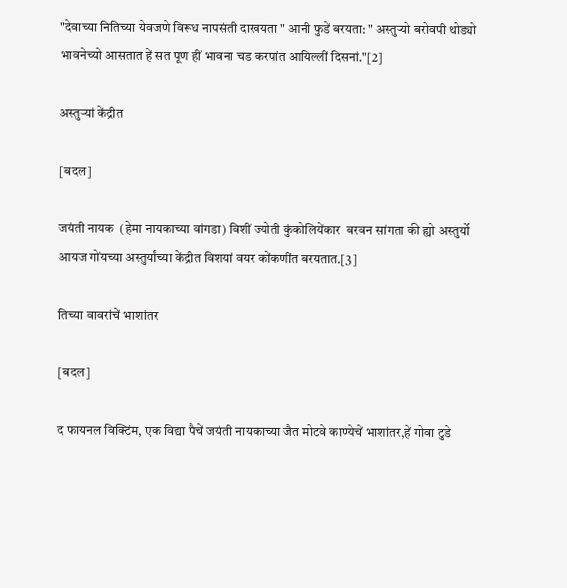"देवाच्या नितिच्या येवजणे विरूध नापसंती दाखयता " आनी फुडें बरयता: " अस्तुऱ्यो बरोवपी थोड्यो भावनेच्यो आसतात हें सत पूण हीं भावना चड करपांत आयिल्लीं दिसनां."[2]

अस्तुऱ्यां केंद्रीत

[बदल]

जयंती नायक  (हेमा नायकाच्या वांगडा) विशीं ज्योती कुंकोलियेंकार  बरवन सांगता की ह्यो अस्तुर्यो आयज गोंयच्या अस्तुर्यांच्या केंद्रीत विशयां वयर कोंकणींत बरयतात.[3]

तिच्या वावरांचें भाशांतर

[बदल]

द फायनल विक्टिंम, एक विद्या पैचें जयंती नायकाच्या जैत मोटवे काण्येचें भाशांतर,हें गोवा टुडे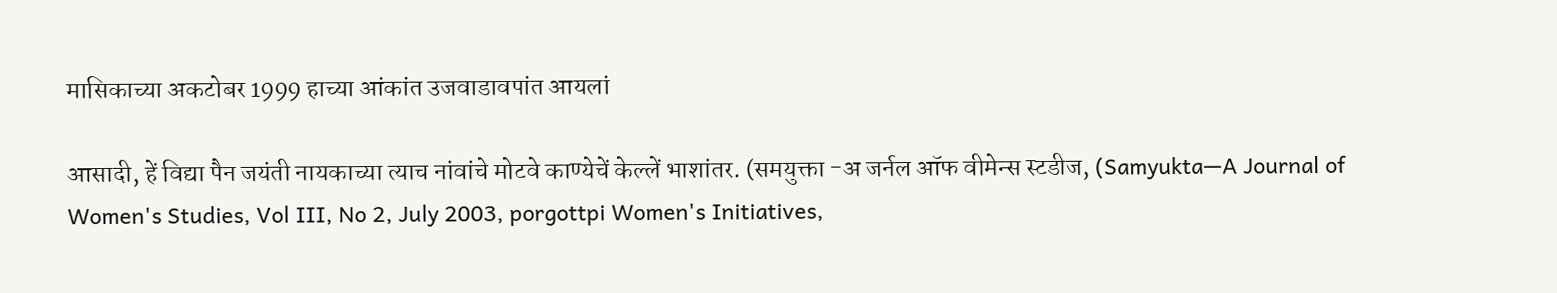मासिकाच्या अकटोबर 1999 हाच्या आंकांत उजवाडावपांत आयलां

आसादी, हें विद्या पैन जयंती नायकाच्या त्याच नांवांचे मोटवे काण्येचें केल्लें भाशांतर. (समयुक्ता -अ जर्नल ऑफ वीमेन्स स्टडीज, (Samyukta—A Journal of Women's Studies, Vol III, No 2, July 2003, porgottpi Women's Initiatives,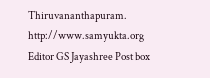Thiruvananthapuram. http://www.samyukta.org Editor GS Jayashree Post box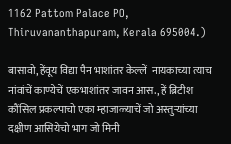1162 Pattom Palace PO, Thiruvananthapuram, Kerala 695004.)

बासावो, हेंवूय विद्या पैन भाशांतर केल्लें  नायकाच्या त्याच नांवांचें काण्येचें एकभाशांतर जावन आस., हें ब्रिटीश कौंसिल प्रकल्पाचो एका म्हाजाळ्याचें जो अस्तुऱ्यांच्या दक्षीण आसियेचो भाग जो मिनी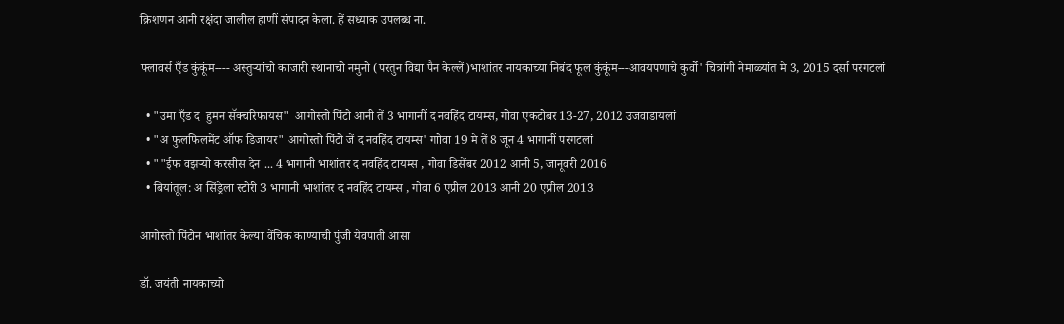क्रिशणन आनी रक्षंदा जालील हाणीं संपादन केला. हें सध्याक उपलब्ध ना.

फ्लावर्स एँड कुंकूंम---- अस्तुऱ्यांचो काजारी स्थानाचो नमुनो (परतुन विद्या पैन केल्लें)भाशांतर नायकाच्या निबंद फूल कुंकूंम---आवयपणाचे कुर्वो' चित्रांगी नेमाळ्यांत मे 3, 2015 दर्सा परगटलां

  • "उमा एँड द  हुमन सॅक्चरिफायस"  आगोस्तो पिंटो आनी तें 3 भागानीं द नवहिंद टायम्स, गोवा एकटोबर 13-27, 2012 उजवाडायलां
  • "अ फुलफिलमेंट ऑफ डिजायर" आगोस्तो पिंटो जें द नवहिंद टायम्स' गाोवा 19 मे तें 8 जून 4 भागानीं परगटलां
  • ""ईफ वझऱ्यो करसीस देन ... 4 भागानी भाशांतर द नवहिंद टायम्स , गोवा डिसेंबर 2012 आनी 5, जानूवरी 2016
  • बियांतूल: अ सिंड्रेला स्टोरी 3 भागानी भाशांतर द नवहिंद टायम्स , गोवा 6 एप्रील 2013 आनी 20 एप्रील 2013

आगोस्तो पिंटोन भाशांतर केल्या वेंचिक काण्याची पुंजी येवपाती आसा

डॉ. जयंती नायकाच्यो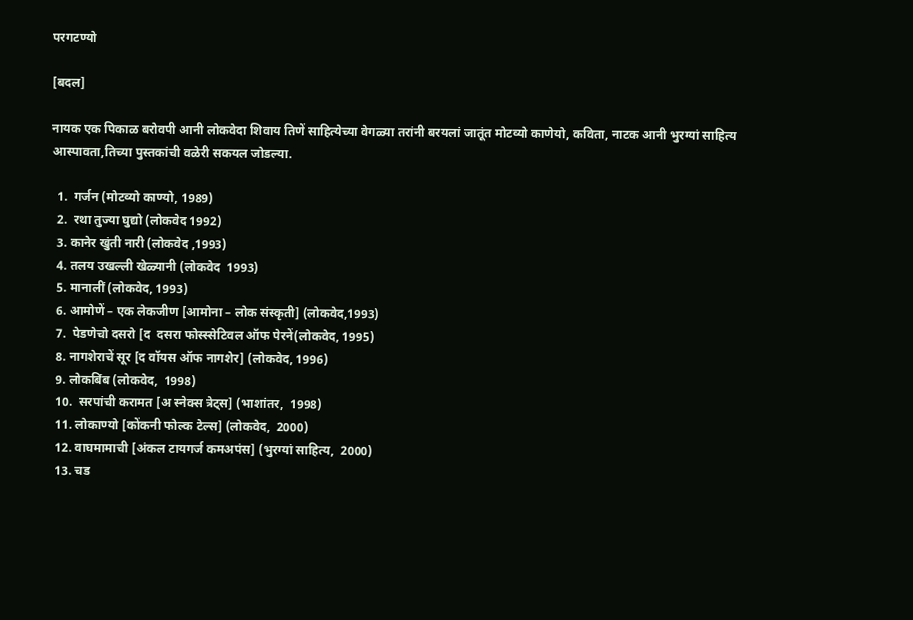परगटण्यो

[बदल]

नायक एक पिकाळ बरोवपी आनी लोकवेदा शिवाय तिणें साहित्येच्या वेगळ्या तरांनी बरयलां जातूंत मोटव्यो काणेयो, कविता, नाटक आनी भुरग्यां साहित्य आस्पावता,तिच्या पुस्तकांची वळेरी सकयल जोडल्या.

  1.  गर्जन (मोटव्यो काण्यो, 1989)
  2.  रथा तुज्या घुद्यो (लोकवेद 1992)
  3. कानेर खुंती नारी (लोकवेद ,1993)
  4. तलय उखल्ली खेळ्यानी (लोकवेद  1993)
  5. मानालीं (लोकवेद, 1993)
  6. आमोणें – एक लेकजीण [आमोना – लोक संस्कृती] (लोकवेद,1993)
  7.  पेडणेचो दसरो [द  दसरा फोस्स्सेटिवल ऑफ पेरनें(लोकवेद, 1995)
  8. नागशेराचें सूर [द वॉयस ऑफ नागशेर] (लोकवेद, 1996)
  9. लोकबिंब (लोकवेद,  1998)
  10.  सरपांची करामत [अ स्नेक्स त्रेट्स] (भाशांतर,  1998)
  11. लोकाण्यो [कोंकनी फोल्क टेल्स] (लोकवेद,  2000)
  12. वाघमामाची [अंकल टायगर्ज कमअपंस] (भुरग्यां साहित्य,  2000)
  13. चड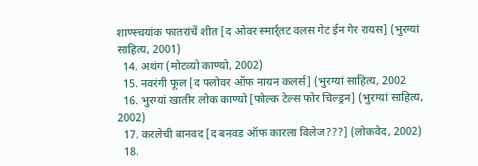शाण्स्चयांक फातरांचें शीत [द ओवर स्मार्र्तट वलस गेट ईन गेर रायस] (भुरग्यां साहित्य, 2001)
  14. अथंग (मोटव्यो काण्यो, 2002)
  15. नवरंगी फूल [द फ्लोवर ऑफ नायन कलर्स] (भुरग्यां साहित्य, 2002
  16. भुरग्यां खातीर लोक काण्यो [फोल्क टेल्स फोर चिल्ड्रन] (भुरग्यां साहित्य,  2002)
  17. करलेची बानवद [द बनवड ऑफ कारला विलेज???] (लोकवेद, 2002)
  18.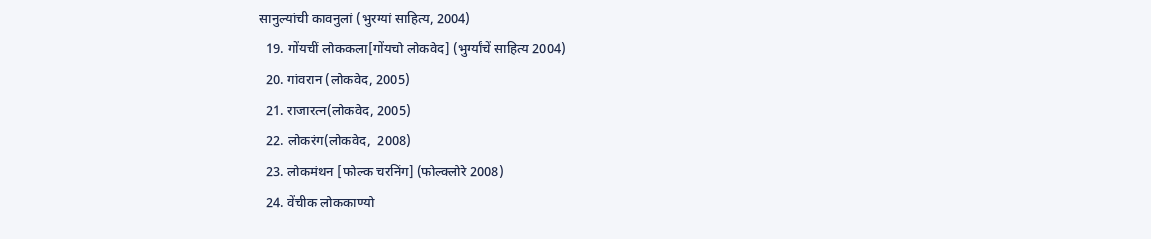सानुल्यांची कावनुलां (भुरग्यां साहित्य, 2004)
  19. गोंयचीं लोककला[गोंयचो लोकवेद] (भुर्ग्यांचें साहित्य 2004)
  20. गांवरान (लोकवेद, 2005)
  21. राजारत्न(लोकवेद, 2005)
  22. लोकरंग(लोकवेद,  2008)
  23. लोकमंथन [फोल्क चरनिंग] (फोल्क्लोरे 2008)
  24. वेंचीक लोककाण्यो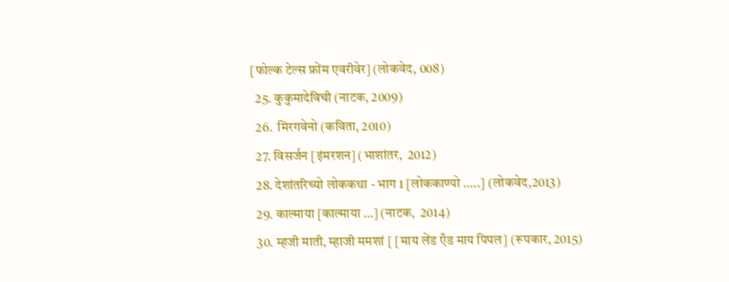[फोल्क टेल्स फ्रोंम एवरीवेर] (लोकवेद, 008)
  25. कुकुमादेविची (नाटक, 2009)
  26.  मिरगवेनो (कविता, 2010)
  27. विसर्जन [इंमरशन] (भाशांतर,  2012)
  28. देशांतरिच्यो लोककथा - भाग 1 [लोककाण्यो …..] (लोकवेद,2013)
  29. काल्माया [काल्माया …] (नाटक,  2014)
  30. म्हजी माती, म्हाजी ममशां [ [माय लेंड एँड माय पिपल] (रूपकार, 2015)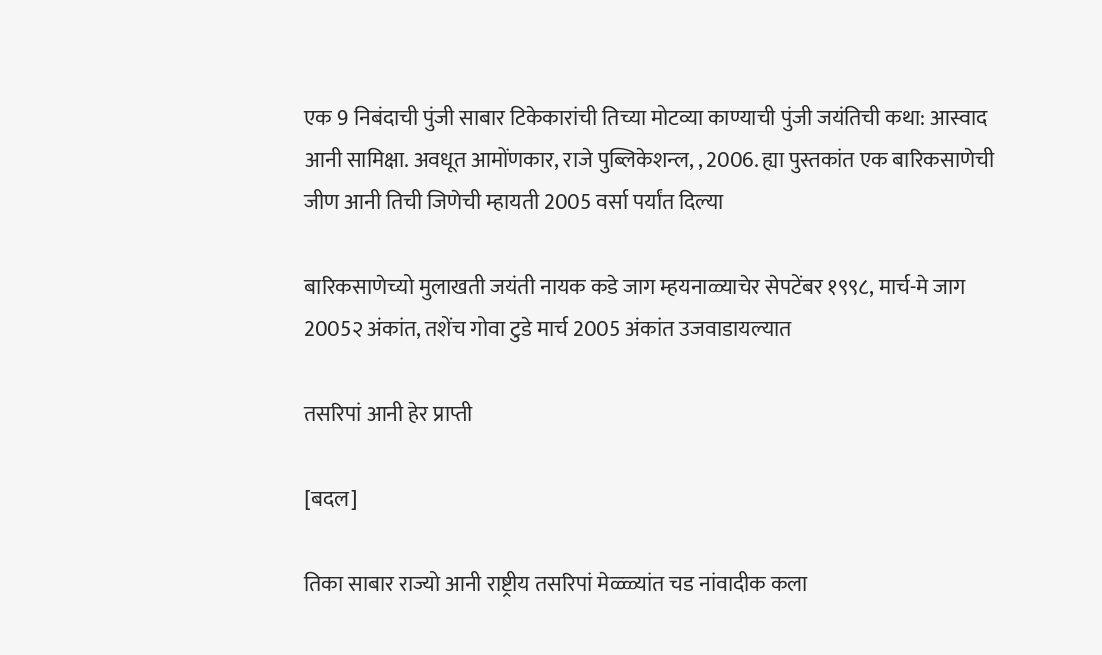एक 9 निबंदाची पुंजी साबार टिकेकारांची तिच्या मोटव्या काण्याची पुंजी जयंतिची कथा: आस्वाद आनी सामिक्षा. अवधूत आमोंणकार, राजे पुब्लिकेशन्ल, , 2006. ह्या पुस्तकांत एक बारिकसाणेची जीण आनी तिची जिणेची म्हायती 2005 वर्सा पर्यांत दिल्या

बारिकसाणेच्यो मुलाखती जयंती नायक कडे जाग म्हयनाळ्याचेर सेपटेंबर १९९८, मार्च-मे जाग 2005२ अंकांत, तशेंच गोवा टुडे मार्च 2005 अंकांत उजवाडायल्यात

तसरिपां आनी हेर प्राप्ती

[बदल]

तिका साबार राज्यो आनी राष्ट्रीय तसरिपां मेळ्ळ्यांत चड नांवादीक कला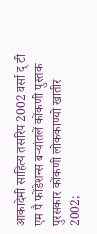आकादेमी साहित्य तसरिप 2002 वर्सा द् टी एम पै फोंडेशन्स बऱ्यांतलें कोंकणी पुस्तक पुरसकार कोंकणी लोककाण्यो खातीर 2002;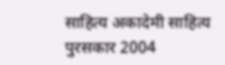साहित्य अकादेमी साहित्य पुरसकार 2004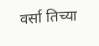वर्सा तिच्या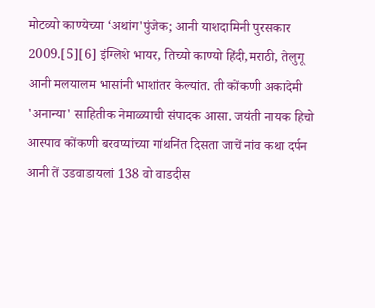मोटव्यो काण्येच्या ‘अथांग'पुंजेक; आनी याशदामिनी पुरसकार 2009.[5][6] इंग्लिशे भायर, तिच्यो काण्यो हिंदी,मराठी, तेलुगू आनी मलयालम भासांनी भाशांतर केल्यांत. ती कोंकणी अकादेमी 'अनान्या' साहितीक नेमाळ्याची संपादक आसा. जयंती नायक हिचो आस्पाव कोंकणी बरवप्यांच्या गांथनिंत दिसता जाचें नांव कथा दर्पन आनी तें उडवाडायलां 138 वो वाडदीस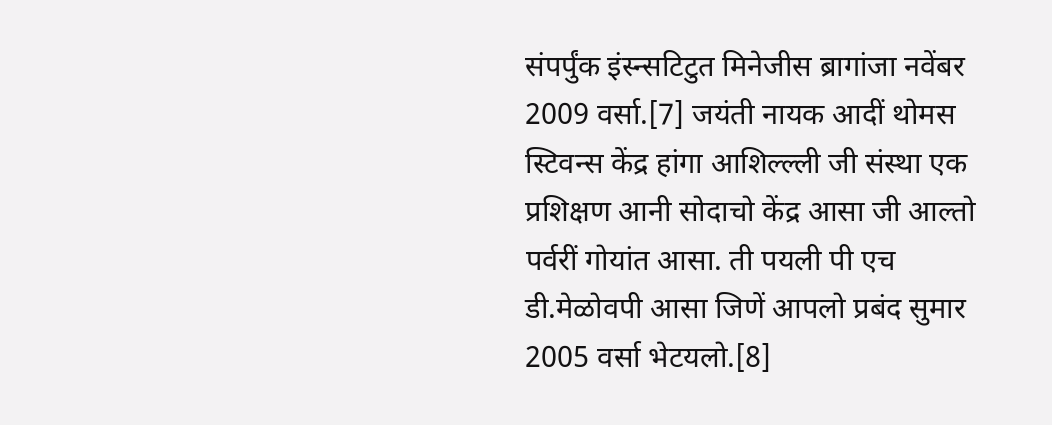संपर्पुंक इंस्न्सटिटुत मिनेजीस ब्रागांजा नवेंबर 2009 वर्सा.[7] जयंती नायक आदीं थोमस स्टिवन्स केंद्र हांगा आशिल्ल्ली जी संस्था एक प्रशिक्षण आनी सोदाचो केंद्र आसा जी आल्तो पर्वरीं गोयांत आसा. ती पयली पी एच डी.मेळोवपी आसा जिणें आपलो प्रबंद सुमार 2005 वर्सा भेटयलो.[8]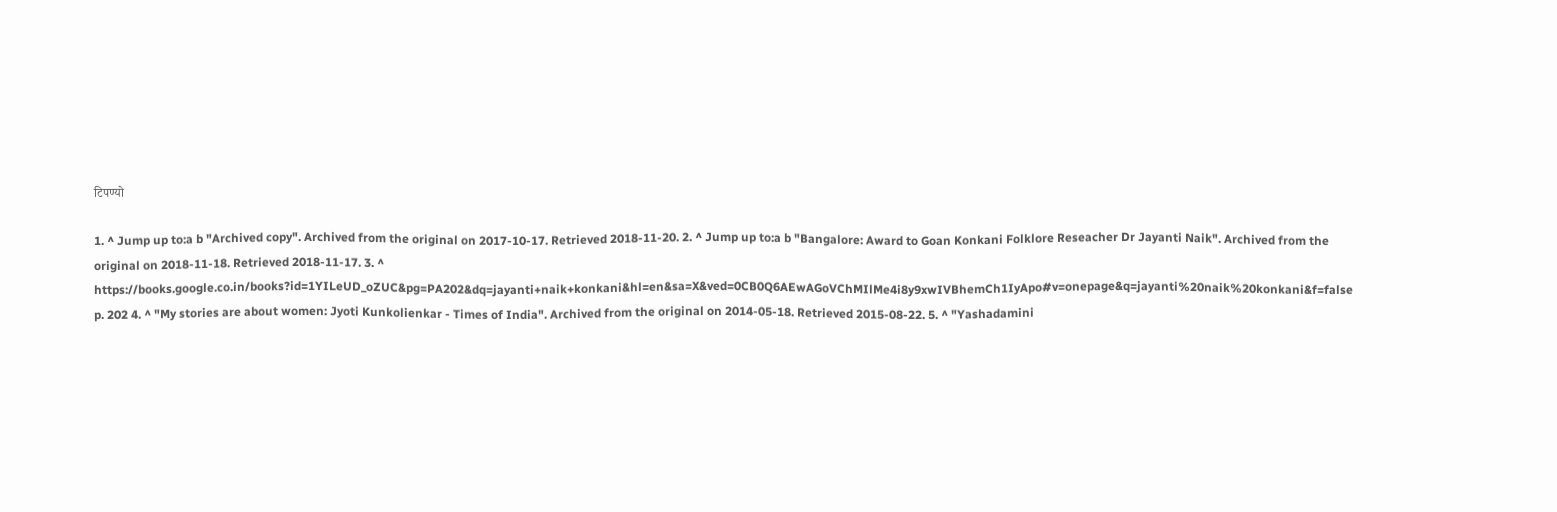टिपण्यो

1. ^ Jump up to:a b "Archived copy". Archived from the original on 2017-10-17. Retrieved 2018-11-20. 2. ^ Jump up to:a b "Bangalore: Award to Goan Konkani Folklore Reseacher Dr Jayanti Naik". Archived from the original on 2018-11-18. Retrieved 2018-11-17. 3. ^ https://books.google.co.in/books?id=1YILeUD_oZUC&pg=PA202&dq=jayanti+naik+konkani&hl=en&sa=X&ved=0CB0Q6AEwAGoVChMIlMe4i8y9xwIVBhemCh1IyApo#v=onepage&q=jayanti%20naik%20konkani&f=false p. 202 4. ^ "My stories are about women: Jyoti Kunkolienkar - Times of India". Archived from the original on 2014-05-18. Retrieved 2015-08-22. 5. ^ "Yashadamini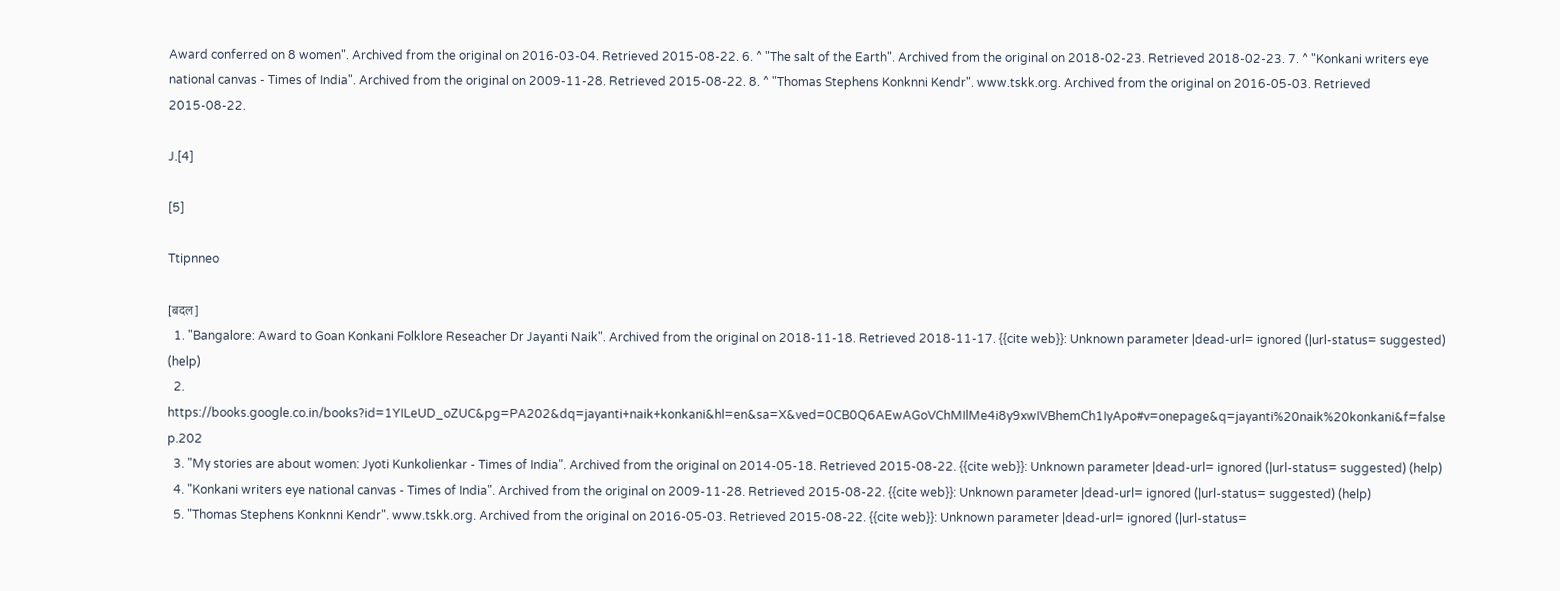Award conferred on 8 women". Archived from the original on 2016-03-04. Retrieved 2015-08-22. 6. ^ "The salt of the Earth". Archived from the original on 2018-02-23. Retrieved 2018-02-23. 7. ^ "Konkani writers eye national canvas - Times of India". Archived from the original on 2009-11-28. Retrieved 2015-08-22. 8. ^ "Thomas Stephens Konknni Kendr". www.tskk.org. Archived from the original on 2016-05-03. Retrieved 2015-08-22.

J.[4]

[5]

Ttipnneo

[बदल]
  1. "Bangalore: Award to Goan Konkani Folklore Reseacher Dr Jayanti Naik". Archived from the original on 2018-11-18. Retrieved 2018-11-17. {{cite web}}: Unknown parameter |dead-url= ignored (|url-status= suggested) (help)
  2. https://books.google.co.in/books?id=1YILeUD_oZUC&pg=PA202&dq=jayanti+naik+konkani&hl=en&sa=X&ved=0CB0Q6AEwAGoVChMIlMe4i8y9xwIVBhemCh1IyApo#v=onepage&q=jayanti%20naik%20konkani&f=false p.202
  3. "My stories are about women: Jyoti Kunkolienkar - Times of India". Archived from the original on 2014-05-18. Retrieved 2015-08-22. {{cite web}}: Unknown parameter |dead-url= ignored (|url-status= suggested) (help)
  4. "Konkani writers eye national canvas - Times of India". Archived from the original on 2009-11-28. Retrieved 2015-08-22. {{cite web}}: Unknown parameter |dead-url= ignored (|url-status= suggested) (help)
  5. "Thomas Stephens Konknni Kendr". www.tskk.org. Archived from the original on 2016-05-03. Retrieved 2015-08-22. {{cite web}}: Unknown parameter |dead-url= ignored (|url-status=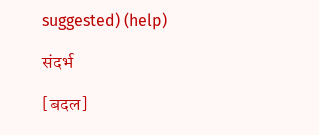suggested) (help)

संदर्भ

[बदल]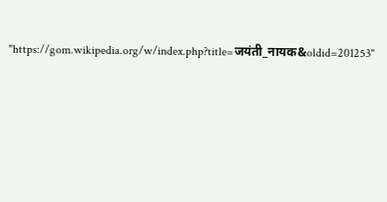"https://gom.wikipedia.org/w/index.php?title=जयंती_नायक&oldid=201253"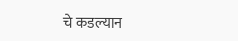चे कडल्यान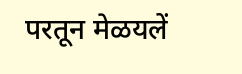परतून मेळयलें